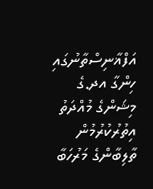އަފްޣާނިސްތާނުގައި ހިންގާ އދ.ގެ މިޝަންގެ މުއްދަތު އިތުރުކުރުމުން ތާލިބާންގެ މަރުހަބާ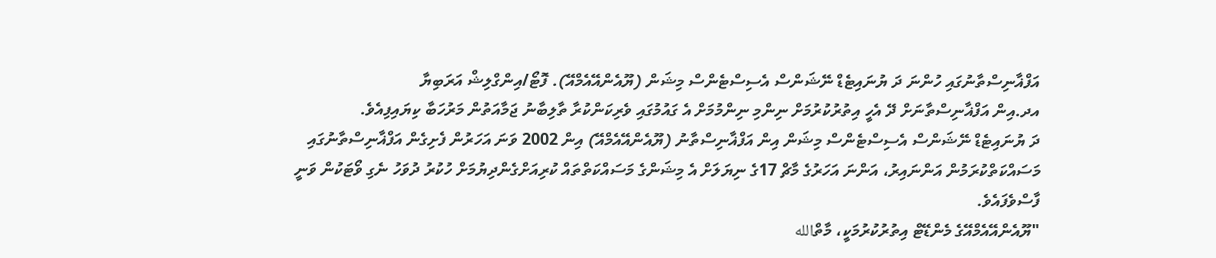އަފްޣާނިސްތާނުގައި ހުންނަ ދަ ޔުނައިޓެޑް ނޭޝަންސް އެސިސްޓެންސް މިޝަން (ޔޫއެންއޭއެމްއޭ). ފޮޓޯ/އިންގްލިޝް އަރަބިޔާ
އދ.އިން އަފްޣާނިސްތާނަށް ދޭ އެހީ އިތުރުކުރުމަށް ނިންމި ނިންމުމަށް އެ ގައުމުގައި ވެރިކަންކުރާ ތާލިބާނު ޖަމާއަތުން މަރުހަބާ ކިޔައިފިއެވެ.
ދަ ޔުނައިޓެޑް ނޭޝަންސް އެސިސްޓެންސް މިޝަން އިން އަފްޣާނިސްތާނު (ޔޫއެންއޭއެމްއޭ) އިން 2002 ވަނަ އަހަރުން ފެށިގެން އަފްޣާނިސްތާނުގައި މަސައްކަތްކުރަމުން އަންނައިރު، އަންނަ އަހަރުގެ މާޗް 17ގެ ނިޔަލަށް އެ މިޝަންގެ މަސައްކަތްތައް ކުރިއަށްގެންދިޔުމަށް ހުކުރު ދުވަހު ނެގި ވޯޓަކުން ވަނީ ފާސްވެފައެވެ.
"ޔޫއެންއޭއެމްއޭގެ މެންޑޭޓް އިތުރުކުރުމަކީ، މާތްالله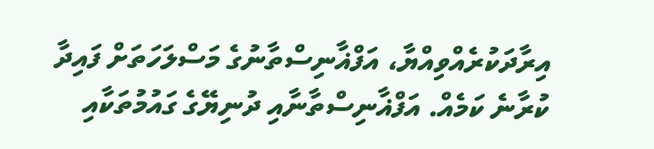އިރާދަކުރެއްވިއްޔާ، އަފްޣާނިސްތާނުގެ މަސްލަހަތަށް ފައިދާ ކުރާނެ ކަމެއް. އަފްޣާނިސްތާނާއި ދުނިޔޭގެ ގައުމުތަކާއި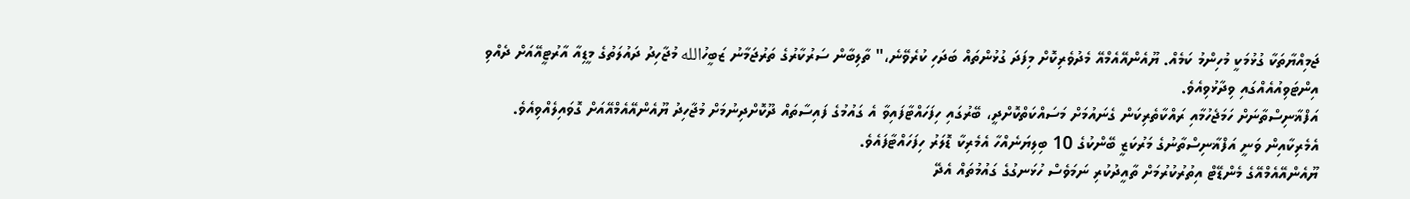ޖަމިއްޔާތަކާ ގުޅުމަކީ މުހިންމު ކަމެއް. ޔޫއެންއޭއެމްއޭ މެދުވެރިކޮށް މިފަދަ ގުޅުންތައް ބަދަހި ކުރެވޭނެ،" ތާލިބާން ސަރުކާރުގެ ތަރުޖަމާނު ޒަބީހުالله މުޖާހިދު ދައުލަތުގެ މީޑިއާ އާރުޓީއޭއަށް ދެއްވި އިންޓަވިއުއެއްގައި ވިދާޅުވިއެވެ.
އަފްޣާނިސްތާނަށް ހަމަޖެހުމާއި ރައްކާތެރިކަން ގެނައުމަށް މަސައްކަތްކޮށްދީ، ބޭރުގައި ހިފަހައްޓާފައިވާ އެ ގައުމުގެ ފައިސާތައް ދޫކޮށްދިނުމަށް މުޖާހިދު ޔޫއެންއޭއެމްއޭއަށް ގޮވައިލެއްވިއެވެ.
އެމެރިކާއިން ވަނީ އަފްޣާނިސްތާނުގެ މަރުކަޒީ ބޭންކުގެ 10 ބިލިޔަނެއްހާ އެމެރިކާ ޑޮލަރު ހިފަހައްޓާފައެވެ.
ޔޫއެންއޭއެމްއޭގެ މެންޑޭޓް އިތުރުކުރުމަށް ތާއީދުކުރި ނަމަވެސް ހުޅަނގުގެ ގައުމުތައް އެދޭ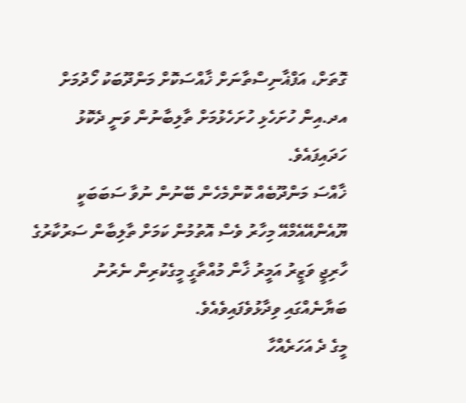ގޮތަށް، އަފްޣާނިސްތާނަށް ޚާއްސަކޮށް މަންދޫބަކު ހޯދުމަށް އދ.އިން ހުށަހެޅި ހުށަހެޅުމަށް ތާލިބާނުން ވަނީ ދެކޮޅު ހަދައިފައެވެ.
ޚާއްސަ މަންދޫބެއް ކޮންމެހެން ބޭނުން ނުވާ ސަބަބަކީ ޔޫއެންއޭއެމްއޭ މިހާރު ވެސް އޮތުމުން ކަމަށް ތާލިބާން ސަރުކާރުގެ ހާރިޖީ ވަޒީރު އަމީރު ޚާން މުއްތާގީ މީގެކުރިން ނެރުނު ބަޔާނެއްގައި ވިދާޅުވެފައިވެއެވެ.
މީގެ ދެ އަހަރެއްހާ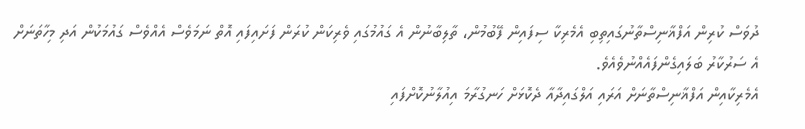ދުވަސް ކުރިން އަފްޣާނިސްތާނުގައިތިބި އެމެރިކާ ސިފައިން ފޭބުމުން، ތާލިބާނުން އެ ގައުމުގައި ވެރިކަން ކުރަން ފަށައިފައި އޮތް ނަމަވެސް އެއްވެސް ގައުމަކުން އަދި މިހާތަނަށް އެ ސަރުކާރު ބަލައިގެންފައެއްނުވެއެވެ.
އެމެރިކާއިން އަފްޣާނިސްތާނަށް އަރައި އަލްގައިދާއާ ދެކޮޅަށް ހަނގުރާމަ އިއުލާނުކޮށްފައި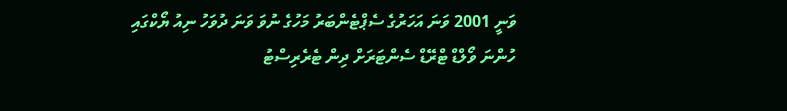ވަނީ 2001 ވަނަ އަހަރުގެ ސެޕްޓެންބަރު މަހުގެ ނުވަ ވަނަ ދުވަހު ނިއު ޔޯކްގައި ހުންނަ ވޯލްޑް ޓްރޭޑް ސެންޓަރަށް ދިން ޓެރެރިސްޓު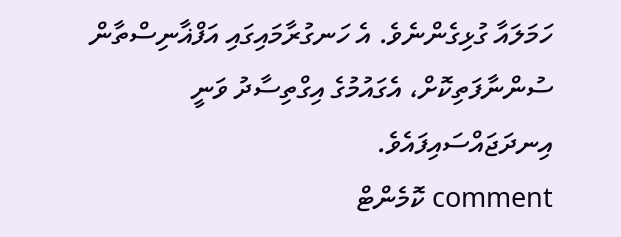ހަމަލައާ ގުޅިގެންނެވެ. އެ ހަނގުރާމައިގައި އަފްޣާނިސްތާން ސުންނާފަތިކޮށް، އެގައުމުގެ އިގްތިސާދު ވަނީ އިނދަޖައްސައިފައެވެ.
comment ކޮމެންޓް